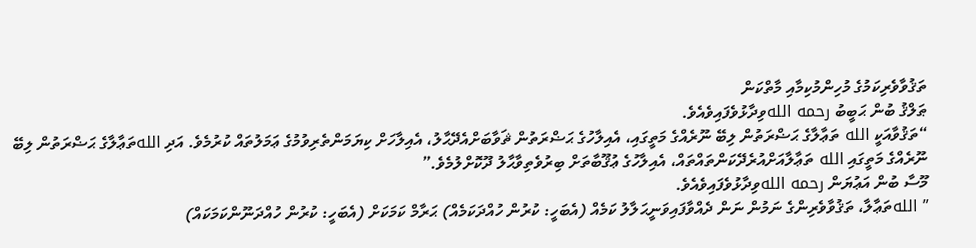ތަޤުވާވެރިކަމުގެ މުހިންމުކިމާއި މާތްކަން
ޠަލްޤު ބުން ޙަބީބު رحمه اللهވިދާޅުވެފައިވެއެވެ.
“ތަޤުވާއަކީ الله ތަޢާލާގެ ޙަޟްރަތުން ލިބޭ ނޫރެއްގެ މަތީގައި، އެއިލާހުގެ ޙަޟްރަތުން ޘަވާބަށްއެދޭޙާލު، އެއިލާހަށް ކިޔަމަންތެރިވުމުގެ ޢަމަލުތައް ކުރުމެވެ. އަދި اللهތަޢާލާގެ ޙަޟްރަތުން ލިބޭ ނޫރެއްގެ މަތީގައި الله ތަޢާލާއަށްއުރެދޭކަންތައްތައް، އެއިލާހުގެ ޢުޤޫބާތަށް ބިރުވެތިވާޙާލު ދޫކޮށްލުމެވެ.”
މޫސާ ބުން އަޢުޔަން رحمه اللهވިދާޅުވެފައިވެއެވެ.
” اللهތަޢާލާ، ތަޤުވާވެރިންގެ ނަމުން ނަން ދެއްވާފައިވަނީޙަލާލު ކަމެއް (އެބަހީ: ކުރުން ހުއްދަކަމެއް) ޙަރާމް ކަމަކަށް (އެބަހީ: ކުރުން ހުއްދަނޫންކަމަކައް)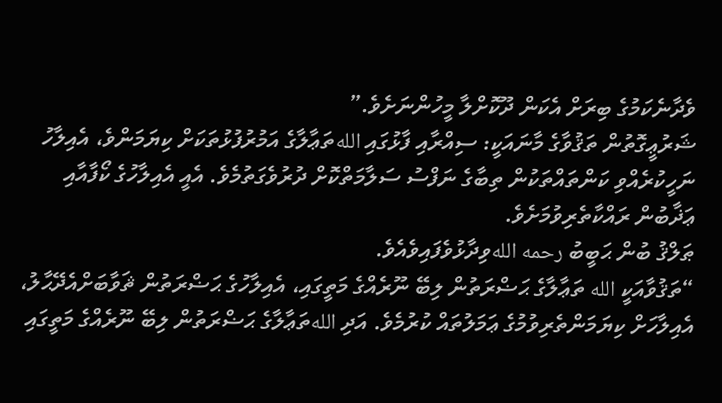ވެދާނެކަމުގެ ބިރަށް އެކަން ދޫކޮށްލާ މީހުންނަށެވެ.”
ޝަރުޢީގޮތުން ތަޤުވާގެ މާނައަކީ: ސިއްރާއި ފާޅުގައި اللهތަޢާލާގެ އަމުރުފުޅުތަކަށް ކިޔަމަންވެ، އެއިލާހު ނަހީކުރެއްވި ކަންތައްތަކުން ތިބާގެ ނަފްސު ސަލާމަތްކޮށް ދުރުވެގަތުމެވެ. އެއީ އެއިލާހުގެ ކޯފާއާއި ޢަޛާބުން ރައްކާތެރިވުމަށެވެ.
ޠަލްޤު ބުން ޙަބީބު رحمه اللهވިދާޅުވެފައިވެއެވެ.
“ތަޤުވާއަކީ الله ތަޢާލާގެ ޙަޟްރަތުން ލިބޭ ނޫރެއްގެ މަތީގައި، އެއިލާހުގެ ޙަޟްރަތުން ޘަވާބަށްއެދޭޙާލު، އެއިލާހަށް ކިޔަމަންތެރިވުމުގެ ޢަމަލުތައް ކުރުމެވެ. އަދި اللهތަޢާލާގެ ޙަޟްރަތުން ލިބޭ ނޫރެއްގެ މަތީގައި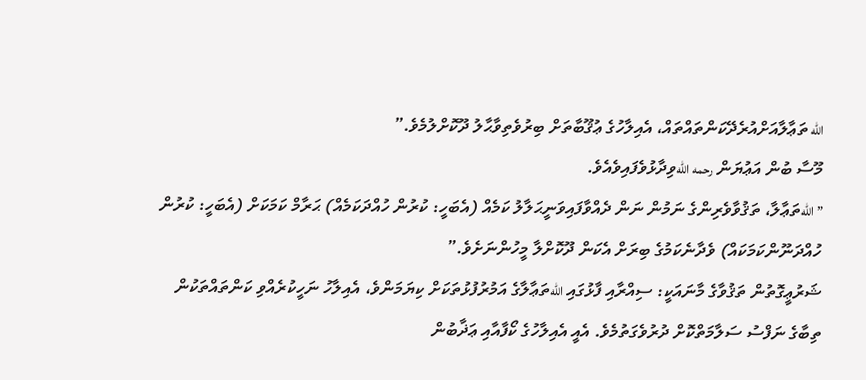الله ތަޢާލާއަށްއުރެދޭކަންތައްތައް، އެއިލާހުގެ ޢުޤޫބާތަށް ބިރުވެތިވާޙާލު ދޫކޮށްލުމެވެ.”
މޫސާ ބުން އަޢުޔަން رحمه اللهވިދާޅުވެފައިވެއެވެ.
” اللهތަޢާލާ، ތަޤުވާވެރިންގެ ނަމުން ނަން ދެއްވާފައިވަނީޙަލާލު ކަމެއް (އެބަހީ: ކުރުން ހުއްދަކަމެއް) ޙަރާމް ކަމަކަށް (އެބަހީ: ކުރުން ހުއްދަނޫންކަމަކައް) ވެދާނެކަމުގެ ބިރަށް އެކަން ދޫކޮށްލާ މީހުންނަށެވެ.”
ޝަރުޢީގޮތުން ތަޤުވާގެ މާނައަކީ: ސިއްރާއި ފާޅުގައި اللهތަޢާލާގެ އަމުރުފުޅުތަކަށް ކިޔަމަންވެ، އެއިލާހު ނަހީކުރެއްވި ކަންތައްތަކުން ތިބާގެ ނަފްސު ސަލާމަތްކޮށް ދުރުވެގަތުމެވެ. އެއީ އެއިލާހުގެ ކޯފާއާއި ޢަޛާބުން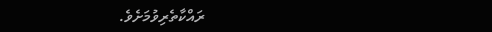ރައްކާތެރިވުމަށެވެ.